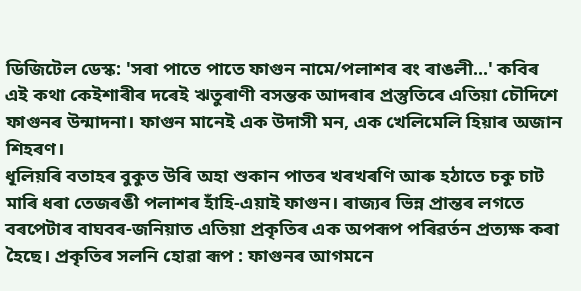ডিজিটেল ডেস্ক: 'সৰা পাতে পাতে ফাগুন নামে/পলাশৰ ৰং ৰাঙলী...' কবিৰ এই কথা কেইশাৰীৰ দৰেই ঋতুৰাণী বসন্তক আদৰাৰ প্রস্তুতিৰে এতিয়া চৌদিশে ফাগুনৰ উন্মাদনা। ফাগুন মানেই এক উদাসী মন, এক খেলিমেলি হিয়াৰ অজান শিহৰণ।
ধূলিয়ৰি বতাহৰ বুকুত উৰি অহা শুকান পাতৰ খৰখৰণি আৰু হঠাতে চকু চাট মাৰি ধৰা তেজৰঙী পলাশৰ হাঁহি-এয়াই ফাগুন। ৰাজ্যৰ ভিন্ন প্ৰান্তৰ লগতে বৰপেটাৰ বাঘবৰ-জনিয়াত এতিয়া প্রকৃতিৰ এক অপৰূপ পৰিৱৰ্তন প্রত্যক্ষ কৰা হৈছে। প্ৰকৃতিৰ সলনি হোৱা ৰূপ : ফাগুনৰ আগমনে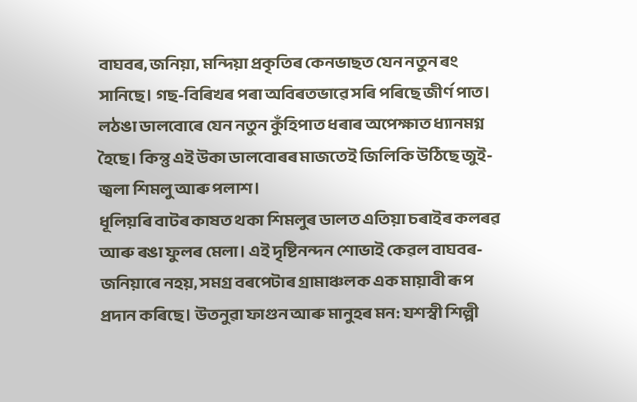বাঘবৰ, জনিয়া, মন্দিয়া প্ৰকৃতিৰ কেনভাছত যেন নতুন ৰং সানিছে। গছ-বিৰিখৰ পৰা অবিৰতভাৱে সৰি পৰিছে জীৰ্ণ পাত। লঠঙা ডালবোৰে যেন নতুন কুঁহিপাত ধৰাৰ অপেক্ষাত ধ্যানমগ্ন হৈছে। কিন্তু এই উকা ডালবোৰৰ মাজতেই জিলিকি উঠিছে জুই-জ্বলা শিমলু আৰু পলাশ।
ধূলিয়ৰি বাটৰ কাষত থকা শিমলুৰ ডালত এতিয়া চৰাইৰ কলৰৱ আৰু ৰঙা ফুলৰ মেলা। এই দৃষ্টিনন্দন শোভাই কেৱল বাঘবৰ-জনিয়াৰে নহয়, সমগ্ৰ বৰপেটাৰ গ্ৰামাঞ্চলক এক মায়াবী ৰূপ প্রদান কৰিছে। উতনুৱা ফাগুন আৰু মানুহৰ মন: যশস্বী শিল্পী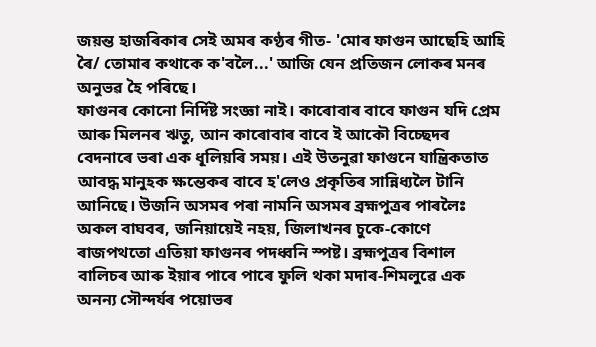জয়ন্ত হাজৰিকাৰ সেই অমৰ কণ্ঠৰ গীত- 'মোৰ ফাগুন আছেহি আহি ৰৈ/ তোমাৰ কথাকে ক'বলৈ...' আজি যেন প্ৰতিজন লোকৰ মনৰ অনুভৱ হৈ পৰিছে।
ফাগুনৰ কোনো নির্দিষ্ট সংজ্ঞা নাই। কাৰোবাৰ বাবে ফাগুন যদি প্রেম আৰু মিলনৰ ঋতু, আন কাৰোবাৰ বাবে ই আকৌ বিচ্ছেদৰ বেদনাৰে ভৰা এক ধূলিয়ৰি সময়। এই উতনুৱা ফাগুনে যান্ত্রিকতাত আবদ্ধ মানুহক ক্ষন্তেকৰ বাবে হ'লেও প্রকৃতিৰ সান্নিধ্যলৈ টানি আনিছে। উজনি অসমৰ পৰা নামনি অসমৰ ব্ৰহ্মপুত্ৰৰ পাৰলৈঃ অকল বাঘবৰ, জনিয়ায়েই নহয়, জিলাখনৰ চুকে-কোণে ৰাজপথতো এতিয়া ফাগুনৰ পদধ্বনি স্পষ্ট। ব্ৰহ্মপুত্ৰৰ বিশাল বালিচৰ আৰু ইয়াৰ পাৰে পাৰে ফুলি থকা মদাৰ-শিমলুৱে এক অনন্য সৌন্দৰ্যৰ পয়োভৰ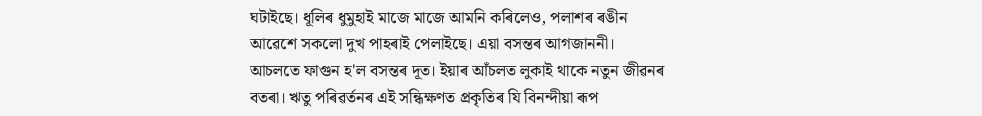ঘটাইছে। ধূলিৰ ধুমুহাই মাজে মাজে আমনি কৰিলেও, পলাশৰ ৰঙীন আৱেশে সকলো দুখ পাহৰাই পেলাইছে। এয়া বসন্তৰ আগজাননী।
আচলতে ফাগুন হ'ল বসন্তৰ দূত। ইয়াৰ আঁচলত লুকাই থাকে নতুন জীৱনৰ বতৰা। ঋতু পৰিৱৰ্তনৰ এই সন্ধিক্ষণত প্ৰকৃতিৰ যি বিনন্দীয়া ৰূপ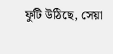ফুটি উঠিছে, সেয়া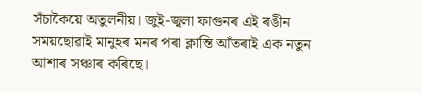সঁচাকৈয়ে অতুলনীয়। জুই-জ্বলা ফাগুনৰ এই ৰঙীন সময়ছোৱাই মানুহৰ মনৰ পৰা ক্লান্তি আঁতৰাই এক নতুন আশাৰ সঞ্চাৰ কৰিছে।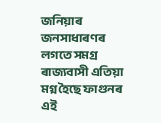জনিয়াৰ জনসাধাৰণৰ লগতে সমগ্ৰ ৰাজ্যবাসী এতিয়া মগ্ন হৈছে ফাগুনৰ এই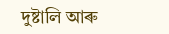দুষ্টালি আৰু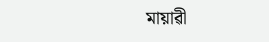মায়াৱী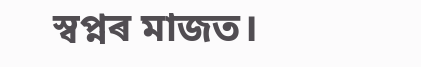স্বপ্নৰ মাজত।